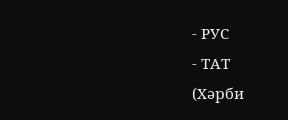- РУС
- ТАТ
(Хәрби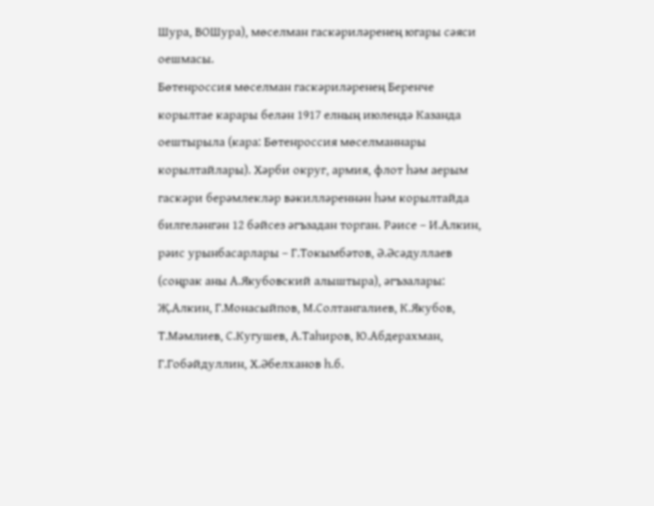Шура, ВОШура), мөселман гаскәриләренең югары сәяси оешмасы.
Бөтенроссия мөселман гаскәриләренең Беренче корылтае карары белән 1917 елның июлендә Казанда оештырыла (кара: Бөтенроссия мөселманнары корылтайлары). Хәрби округ, армия, флот һәм аерым гаскәри берәмлекләр вәкилләреннән һәм корылтайда билгеләнгән 12 бәйсез әгъзадан торган. Рәисе – И.Алкин, рәис урынбасарлары – Г.Токымбәтов, Ә.Әсәдуллаев (соңрак аны А.Якубовский алыштыра), әгъзалары: Җ.Алкин, Г.Монасыйпов, М.Солтангалиев, К.Якубов, Т.Мәмлиев, С.Кугушев, А.Таһиров, Ю.Абдерахман, Г.Гобәйдуллин, Х.Әбелханов һ.б.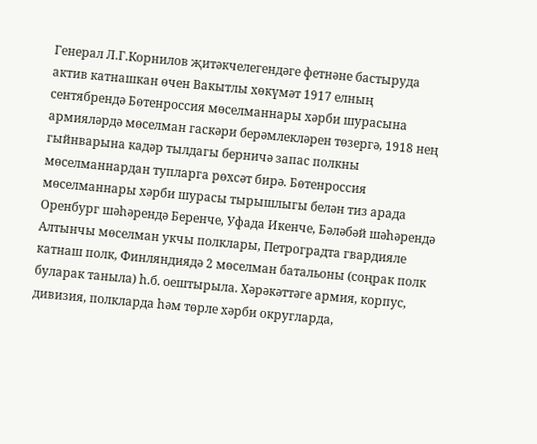Генерал Л.Г.Корнилов җитәкчелегендәге фетнәне бастыруда актив катнашкан өчен Вакытлы хөкүмәт 1917 елның сентябрендә Бөтенроссия мөселманнары хәрби шурасына армияләрдә мөселман гаскәри берәмлекләрен төзергә, 1918 нең гыйнварына кадәр тылдагы берничә запас полкны мөселманнардан тупларга рөхсәт бирә. Бөтенроссия мөселманнары хәрби шурасы тырышлыгы белән тиз арада Оренбург шәһәрендә Беренче, Уфада Икенче, Бәләбәй шәһәрендә Алтынчы мөселман укчы полклары, Петроградта гвардияле катнаш полк, Финляндиядә 2 мөселман батальоны (соңрак полк буларак таныла) һ.б. оештырыла. Хәрәкәттәге армия, корпус, дивизия, полкларда һәм төрле хәрби округларда,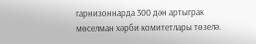гарнизоннарда 300 дән артыграк мөселман хәрби комитетлары төзелә.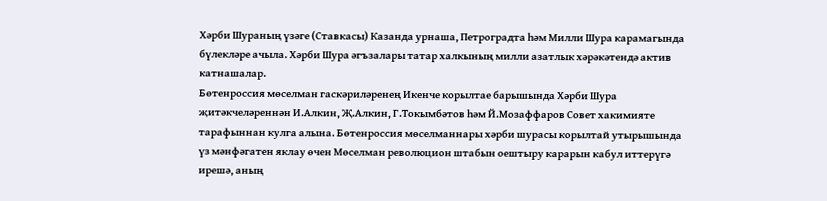Хәрби Шураның үзәге (Ставкасы) Казанда урнаша, Петроградта һәм Милли Шура карамагында бүлекләре ачыла. Хәрби Шура әгъзалары татар халкының милли азатлык хәрәкәтендә актив катнашалар.
Бөтенроссия мөселман гаскәриләренең Икенче корылтае барышында Хәрби Шура җитәкчеләреннән И.Алкин, Җ.Алкин, Г.Токымбәтов һәм Й.Мозаффаров Совет хакимияте тарафыннан кулга алына. Бөтенроссия мөселманнары хәрби шурасы корылтай утырышында үз мәнфәгатен яклау өчен Мөселман революцион штабын оештыру карарын кабул иттерүгә ирешә, аның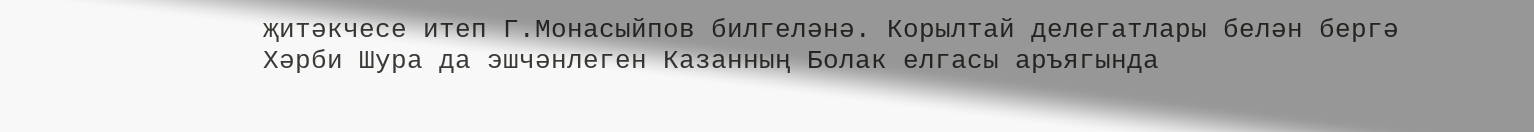җитәкчесе итеп Г.Монасыйпов билгеләнә. Корылтай делегатлары белән бергә Хәрби Шура да эшчәнлеген Казанның Болак елгасы аръягында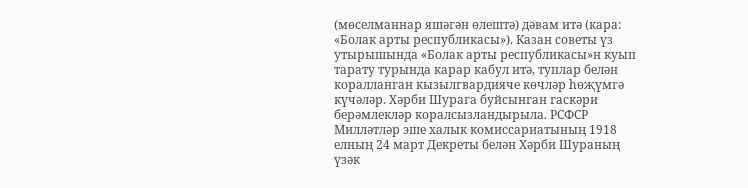(мөселманнар яшәгән өлештә) дәвам итә (кара: «Болак арты республикасы»). Казан советы үз утырышында «Болак арты республикасы»н куып тарату турында карар кабул итә, туплар белән коралланган кызылгвардияче көчләр һөҗүмгә күчәләр. Хәрби Шурага буйсынган гаскәри берәмлекләр коралсызландырыла. РСФСР Милләтләр эше халык комиссариатының 1918 елның 24 март Декреты белән Хәрби Шураның үзәк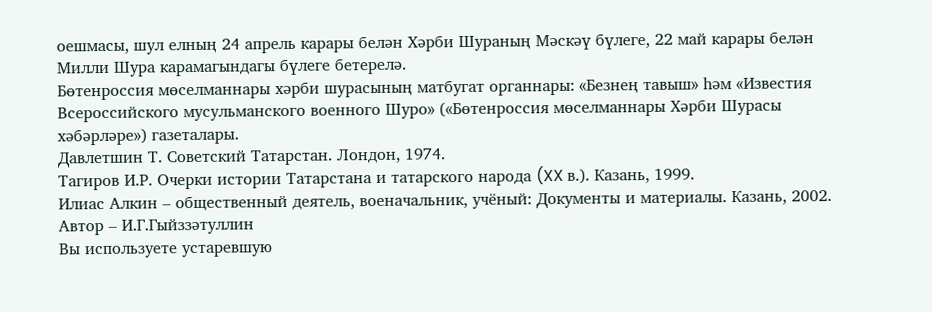оешмасы, шул елның 24 апрель карары белән Хәрби Шураның Мәскәү бүлеге, 22 май карары белән Милли Шура карамагындагы бүлеге бетерелә.
Бөтенроссия мөселманнары хәрби шурасының матбугат органнары: «Безнең тавыш» һәм «Известия Всероссийского мусульманского военного Шуро» («Бөтенроссия мөселманнары Хәрби Шурасы хәбәрләре») газеталары.
Давлетшин Т. Советский Татарстан. Лондон, 1974.
Тагиров И.Р. Очерки истории Татарстана и татарского народа (XX в.). Казань, 1999.
Илиас Алкин – общественный деятель, военачальник, учёный: Документы и материалы. Казань, 2002.
Автор – И.Г.Гыйззәтуллин
Вы используете устаревшую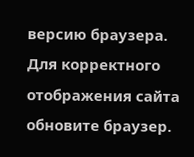версию браузера.
Для корректного отображения сайта обновите браузер.